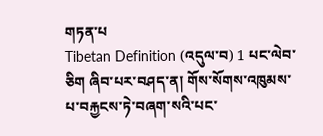གཏན་པ
Tibetan Definition (འདུལ་བ) 1 པང་ལེབ་ཅིག ཞིབ་པར་བཤད་ན། གོས་སོགས་འཁུམས་པ་བརྐྱངས་ཏེ་བཞག་སའི་པང་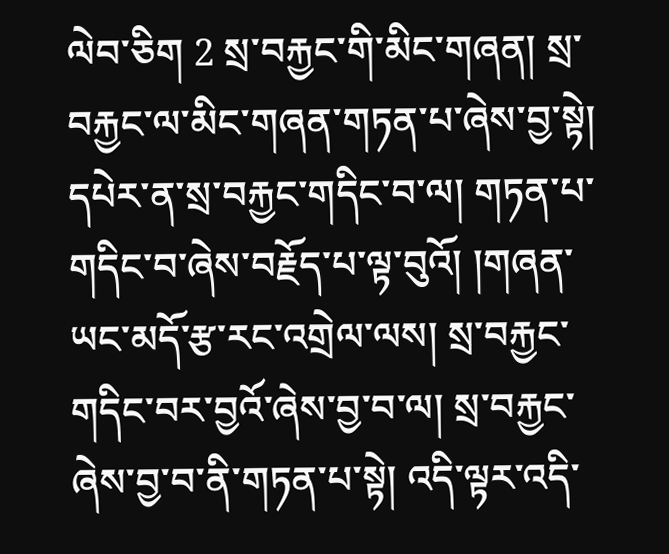ལེབ་ཅིག 2 སྲ་བརྐྱང་གི་མིང་གཞན། སྲ་བརྐྱང་ལ་མིང་གཞན་གཏན་པ་ཞེས་བྱ་སྟེ། དཔེར་ན་སྲ་བརྐྱང་གདིང་བ་ལ། གཏན་པ་གདིང་བ་ཞེས་བརྗོད་པ་ལྟ་བུའོ། །གཞན་ཡང་མདོ་རྩ་རང་འགྲེལ་ལས། སྲ་བརྐྱང་གདིང་བར་བྱའོ་ཞེས་བྱ་བ་ལ། སྲ་བརྐྱང་ཞེས་བྱ་བ་ནི་གཏན་པ་སྟེ། འདི་ལྟར་འདི་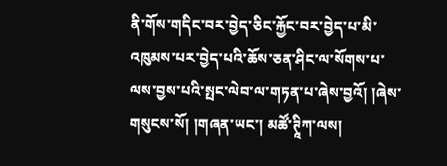ནི་གོས་གདིང་བར་བྱེད་ཅིང་རྐྱོང་བར་བྱེད་པ་མི་འཁུམས་པར་བྱེད་པའི་ཆོས་ཅན་ཤིང་ལ་སོགས་པ་ལས་བྱས་པའི་སྤང་ལེབ་ལ་གཏན་པ་ཞེས་བྱའོ། །ཞེས་གསུངས་སོ། །གཞན་ཡང་། མཚོ་ཊཱིཀ་ལས།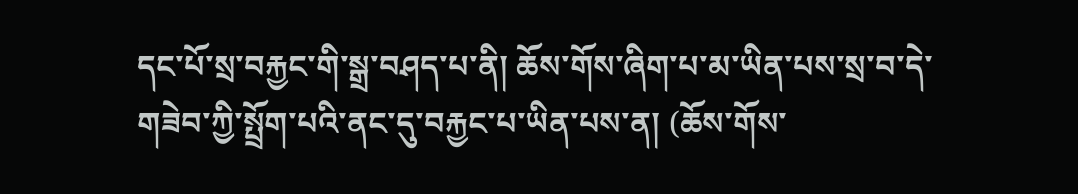དང་པོ་སྲ་བརྐྱང་གི་སྒྲ་བཤད་པ་ནི། ཆོས་གོས་ཞིག་པ་མ་ཡིན་པས་སྲ་བ་དེ་གཟེབ་ཀྱི་སྤྲོག་པའི་ནང་དུ་བརྐྱང་པ་ཡིན་པས་ན། (ཆོས་གོས་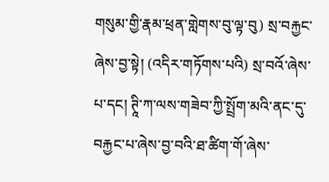གསུམ་གྱི་རྣམ་ཕྲན་གླེགས་བུ་ལྟ་བུ) སྲ་བརྐྱང་ཞེས་བྱ་སྟེ། (འདིར་གཏོགས་པའི) སྲ་བའོ་ཞེས་པ་དང། ཊཱི་ཀ་ལས་གཟེབ་ཀྱི་སྤྲོག་མའི་ནང་དུ་བརྐྱང་པ་ཞེས་བྱ་བའི་ཐ་ཚིག་གོ་ཞེས་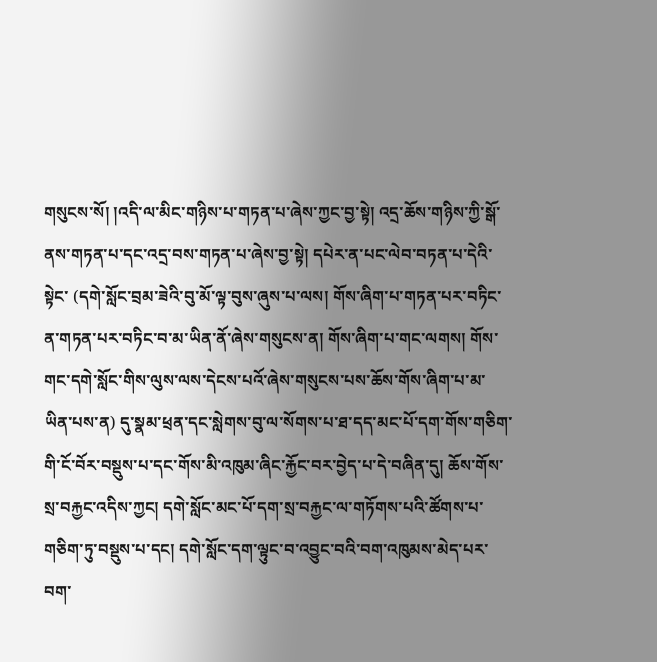གསུངས་སོ། །འདི་ལ་མིང་གཉིས་པ་གཏན་པ་ཞེས་ཀྱང་བྱ་སྟེ། འདྲ་ཆོས་གཉིས་ཀྱི་སྒོ་ནས་གཏན་པ་དང་འདྲ་བས་གཏན་པ་ཞེས་བྱ་སྟེ། དཔེར་ན་པང་ལེབ་བཏན་པ་དེའི་སྟེང་ (དགེ་སློང་བྲམ་ཟེའི་བུ་མོ་ལྟ་བུས་ཞུས་པ་ལས། གོས་ཞིག་པ་གཏན་པར་བཏིང་ན་གཏན་པར་བཏིང་བ་མ་ཡིན་ནོ་ཞེས་གསུངས་ན། གོས་ཞིག་པ་གང་ལགས། གོས་གང་དགེ་སློང་གིས་ལུས་ལས་དེངས་པའོ་ཞེས་གསུངས་པས་ཆོས་གོས་ཞིག་པ་མ་ཡིན་པས་ན) དུ་སྣམ་ཕྲན་དང་སླེགས་བུ་ལ་སོགས་པ་ཐ་དད་མང་པོ་དག་གོས་གཅིག་གི་ངོ་བོར་བསྡུས་པ་དང་གོས་མི་འཁུམ་ཞིང་རྐྱོང་བར་བྱེད་པ་དེ་བཞིན་དུ། ཆོས་གོས་སྲ་བརྐྱང་འདིས་ཀྱང། དགེ་སློང་མང་པོ་དག་སྲ་བརྐྱང་ལ་གཏོགས་པའི་ཚོགས་པ་གཅིག་ཏུ་བསྡུས་པ་དང། དགེ་སློང་དག་ལྟུང་བ་འབྱུང་བའི་བག་འཁུམས་མེད་པར་བག་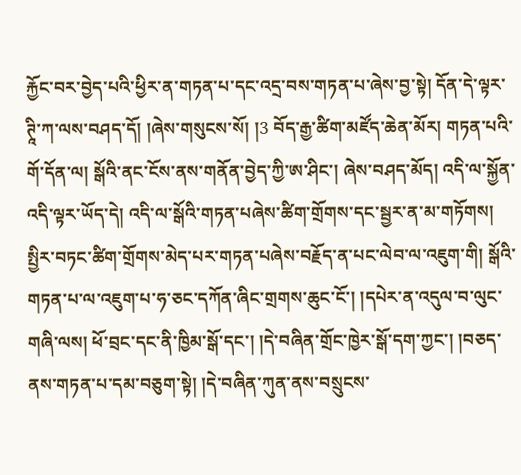རྐྱོང་བར་བྱེད་པའི་ཕྱིར་ན་གཏན་པ་དང་འདྲ་བས་གཏན་པ་ཞེས་བྱ་སྟེ། དོན་དེ་ལྟར་ཊཱི་ཀ་ལས་བཤད་དོ། །ཞེས་གསུངས་སོ། །3 བོད་རྒྱ་ཚིག་མཛོད་ཆེན་མོར། གཏན་པའི་གོ་དོན་ལ། སྒོའི་ནང་ངོས་ནས་གནོན་བྱེད་ཀྱི་ཨ་ཤིང་། ཞེས་བཤད་མོད། འདི་ལ་སྐྱོན་འདི་ལྟར་ཡོད་དེ། འདི་ལ་སྒོའི་གཏན་པཞེས་ཚིག་གྲོགས་དང་སྦྱར་ན་མ་གཏོགས། སྤྱིར་བཏང་ཚིག་གྲོགས་མེད་པར་གཏན་པཞེས་བརྗོད་ན་པང་ལེབ་ལ་འཇུག་གི། སྒོའི་གཏན་པ་ལ་འཇུག་པ་ཧ་ཅང་དཀོན་ཞིང་གྲགས་ཆུང་ངོ་། །དཔེར་ན་འདུལ་བ་ལུང་གཞི་ལས། ཕོ་བྲང་དང་ནི་ཁྱིམ་སྒོ་དང་། །དེ་བཞིན་གྲོང་ཁྱེར་སྒོ་དག་ཀྱང་། །བཅད་ནས་གཏན་པ་དམ་བཅུག་སྟེ། །དེ་བཞིན་ཀུན་ནས་བསྲུངས་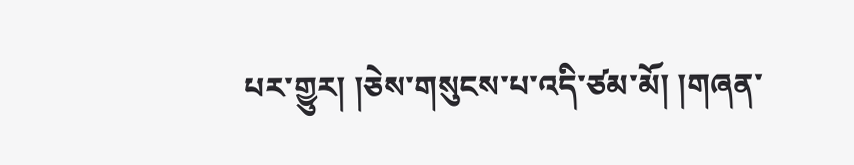པར་གྱུར། །ཅེས་གསུངས་པ་འདི་ཙམ་མོ། །གཞན་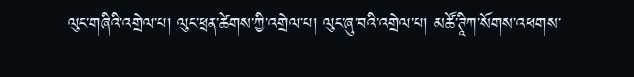ལུང་གཞིའི་འགྲེལ་པ། ལུང་ཕྲན་ཚེགས་ཀྱི་འགྲེལ་པ། ལུང་ཞུ་བའི་འགྲེལ་པ། མཚོ་ཊཱིཀ་སོགས་འཕགས་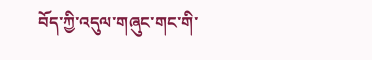བོད་ཀྱི་འདུལ་གཞུང་གང་གི་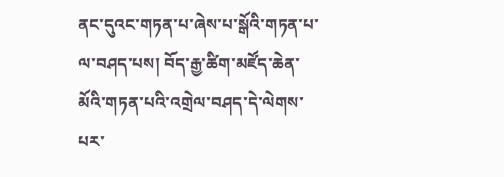ནང་དུའང་གཏན་པ་ཞེས་པ་སྒོའི་གཏན་པ་ལ་བཤད་པས། བོད་རྒྱ་ཚིག་མཛོད་ཆེན་མོའི་གཏན་པའི་འགྲེལ་བཤད་དེ་ལེགས་པར་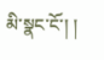མི་སྣང་ངོ་། །